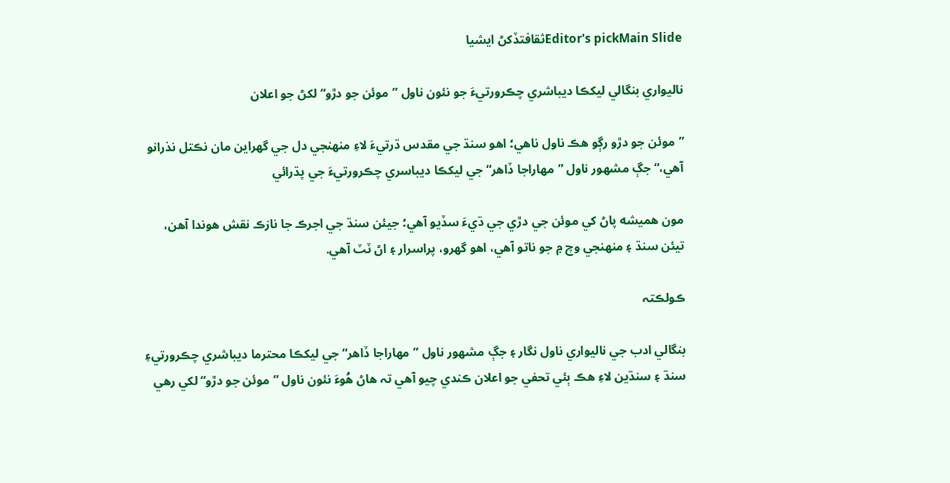Editor's pickMain Slideثقافتڏکڻ ايشيا

ناليواري بنگالي ليکڪا ديباشري چڪرورتيءَ جو نئون ناول ”موئن جو دڙو“ لکڻ جو اعلان

”موئن جو دڙو رڳو هڪ ناول ناهي؛ اهو سنڌ جي مقدس ڌرتيءَ لاءِ منهنجي دل جي گهراين مان نڪتل نذرانو آهي،“ جڳ مشھور ناول ”مھاراجا ڏاھر“ جي ليکڪا ديباسري چڪرورتيءَ جي پڌرائي

مون هميشه پاڻ کي موئن جي دڙي جي ڌيءَ سڏيو آهي؛ جيئن سنڌ جي اجرڪ جا نازڪ نقش هوندا آهن، تيئن سنڌ ۽ منهنجي وچ ۾ جو ناتو آهي، اهو گهرو، پراسرار ۽ اڻ ٽٽ آهي.

ڪولڪتہ

بنگالي ادب جي ناليواري ناول نگار ۽ جڳ مشھور ناول ”مھاراجا ڏاھر“ جي ليکڪا محترما ديباشري چڪرورتيءِ سنڌ ۽ سنڌين لاءِ ھڪ ٻئي تحفي جو اعلان ڪندي چيو آھي تہ ھاڻ ھُوءَ نئون ناول ”موئن جو دڙو“ لکي رھي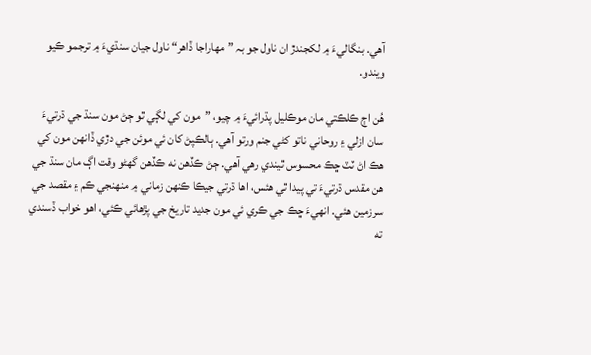آھي. بنگاليءَ ۾ لکجندڙ ان ناول جو بہ ”مھاراجا ڏاھر“ ناول جيان سنڌيءَ ۾ ترجمو ڪيو ويندو.

ھُن اڄ ڪلڪتي مان موڪليل پڌرائيءَ ۾ چيو، ”مون کي لڳي ٿو ڄڻ مون سنڌ جي ڌرتيءَ سان ازلي ۽ روحاني ناتو کڻي جنم ورتو آهي. ٻالڪپڻ کان ئي موئن جي دڙي ڏانهن مون کي هڪ اڻ ٽٽ ڇڪ محسوس ٿيندي رهي آهي. ڄڻ ڪڏهن نه ڪڏهن گهڻو وقت اڳ مان سنڌ جي هن مقدس ڌرتيءَ تي پيدا ٿي هئس، اها ڌرتي جيڪا ڪنهن زماني ۾ منهنجي ڪم ۽ مقصد جي سرزمين هئي. انهيءَ ڇڪ جي ڪري ئي مون جديد تاريخ جي پڙهائي ڪئي، اهو خواب ڏسندي ته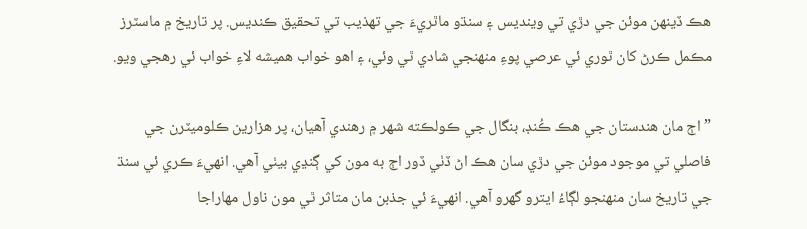هڪ ڏينهن موئن جي دڙي تي وينديس ۽ سنڌو ماٿريءَ جي تهذيب تي تحقيق ڪنديس. پر تاريخ ۾ ماسٽرز مڪمل ڪرڻ کان ٿوري ئي عرصي پوءِ منهنجي شادي ٿي وئي، ۽ اهو خواب هميشه لاءِ خواب ئي رهجي ويو.

”اڄ مان هندستان جي هڪ ڪُنڊ، بنگال جي ڪولڪته شهر ۾ رهندي آهيان، پر هزارين ڪلوميٽرن جي فاصلي تي موجود موئن جي دڙي سان هڪ اڻ ڏٺي ڏور اڄ به مون کي ڳنڍي بيٺي آهي. انهيءَ ڪري ئي سنڌ جي تاريخ سان منهنجو لڳاءُ ايترو گهرو آهي. انهيءَ ئي جذبن مان متاثر ٿي مون ناول مهاراجا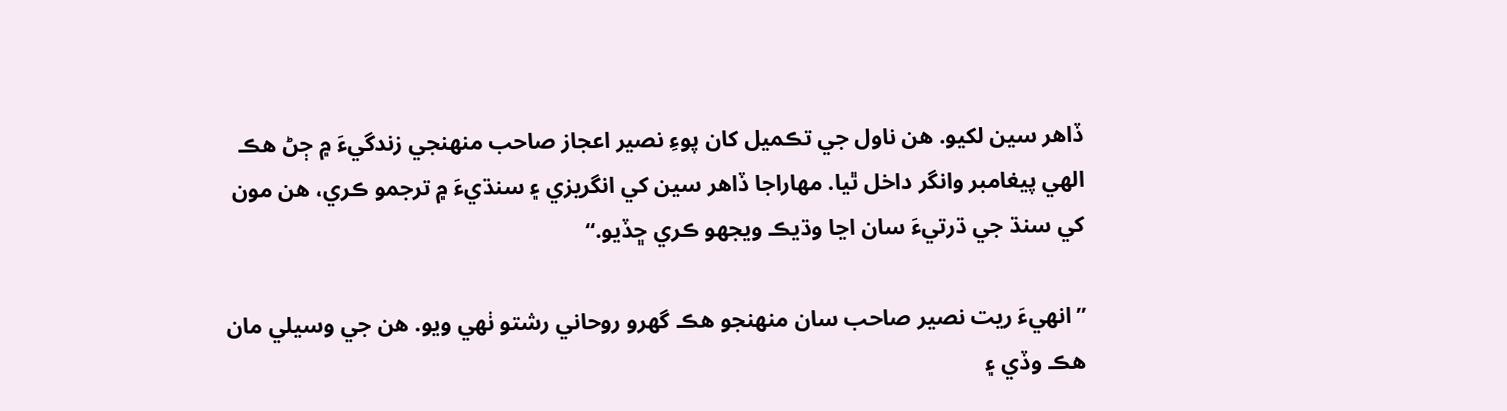ڏاهر سين لکيو. هن ناول جي تڪميل کان پوءِ نصير اعجاز صاحب منهنجي زندگيءَ ۾ ڄڻ هڪ الهي پيغامبر وانگر داخل ٿيا. مهاراجا ڏاهر سين کي انگريزي ۽ سنڌيءَ ۾ ترجمو ڪري، هن مون کي سنڌ جي ڌرتيءَ سان اڃا وڌيڪ ويجهو ڪري ڇڏيو.“

”انهيءَ ريت نصير صاحب سان منهنجو هڪ گهرو روحاني رشتو ٺهي ويو. هن جي وسيلي مان هڪ وڏي ۽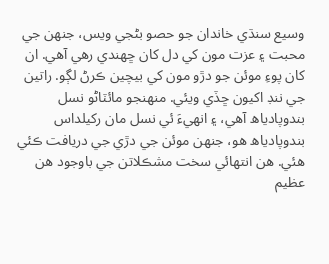وسيع سنڌي خاندان جو حصو بڻجي ويس، جنهن جي محبت ۽ عزت مون کي دل کان ڇهندي رهي آهي. ان کان پوءِ موئن جو دڙو مون کي بيچين ڪرڻ لڳو. راتين جي ننڊ اکيون ڇڏي ويئي. منهنجو مائٽاڻو نسل بندوپادياھ آهي، ۽ انهيءَ ئي نسل مان رکيلداس بندوپادياھ هو، جنهن موئن جي دڙي جي دريافت ڪئي هئي. هن انتهائي سخت مشڪلاتن جي باوجود هن عظيم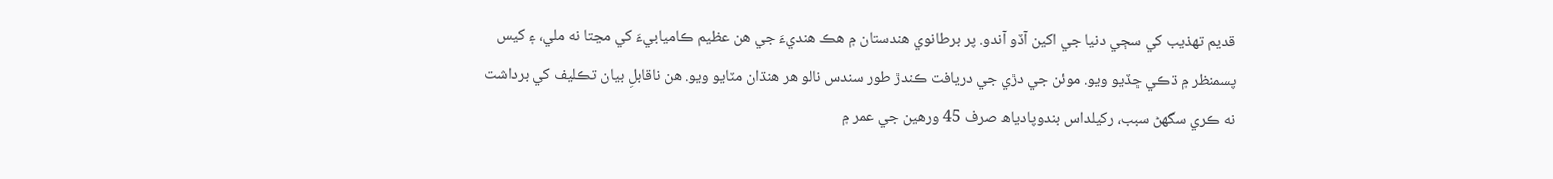قديم تهذيب کي سڄي دنيا جي اکين آڏو آندو. پر برطانوي هندستان ۾ هڪ هنديءَ جي هن عظيم ڪاميابيءَ کي مڃتا نه ملي، ۽ کيس پسمنظر ۾ ڌڪي ڇڏيو ويو. موئن جي دڙي جي دريافت ڪندڙ طور سندس نالو هر هنڌان مٽايو ويو. هن ناقابلِ بيان تڪليف کي برداشت نه ڪري سگهڻ سبب، رکيلداس بندوپادياھ صرف 45 ورهين جي عمر ۾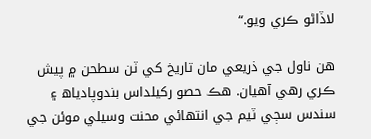لاڏاڻو ڪري ويو.“

هن ناول جي ذريعي مان تاريخ کي ٽن سطحن ۾ پيش ڪري رهي آهيان. هڪ حصو رکيلداس بندوپادياھ ۽ سندس سڄي ٽيم جي انتھائي محنت وسيلي موئن جي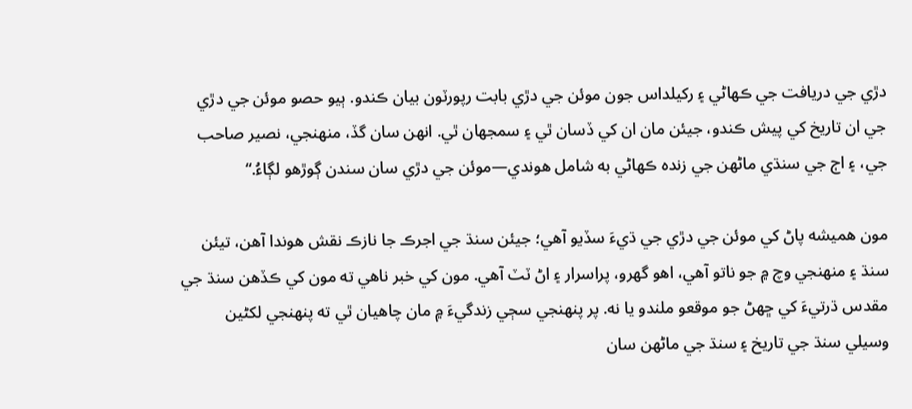دڙي جي دريافت جي ڪهاڻي ۽ رکيلداس جون موئن جي دڙي بابت رپورٽون بيان ڪندو. ٻيو حصو موئن جي دڙي جي ان تاريخ کي پيش ڪندو، جيئن مان ان کي ڏسان ٿي ۽ سمجهان ٿي. انهن سان گڏ، منهنجي، نصير صاحب جي، ۽ اڄ جي سنڌي ماڻهن جي زنده ڪهاڻي به شامل هوندي—موئن جي دڙي سان سندن ڳوڙهو لڳاءُ.“

مون هميشه پاڻ کي موئن جي دڙي جي ڌيءَ سڏيو آهي؛ جيئن سنڌ جي اجرڪ جا نازڪ نقش هوندا آهن، تيئن سنڌ ۽ منهنجي وچ ۾ جو ناتو آهي، اهو گهرو، پراسرار ۽ اڻ ٽٽ آهي. مون کي خبر ناهي ته مون کي ڪڏهن سنڌ جي مقدس ڌرتيءَ کي ڇهڻ جو موقعو ملندو يا نه. پر پنهنجي سڄي زندگيءَ ۾ مان چاهيان ٿي ته پنهنجي لکڻين وسيلي سنڌ جي تاريخ ۽ سنڌ جي ماڻهن سان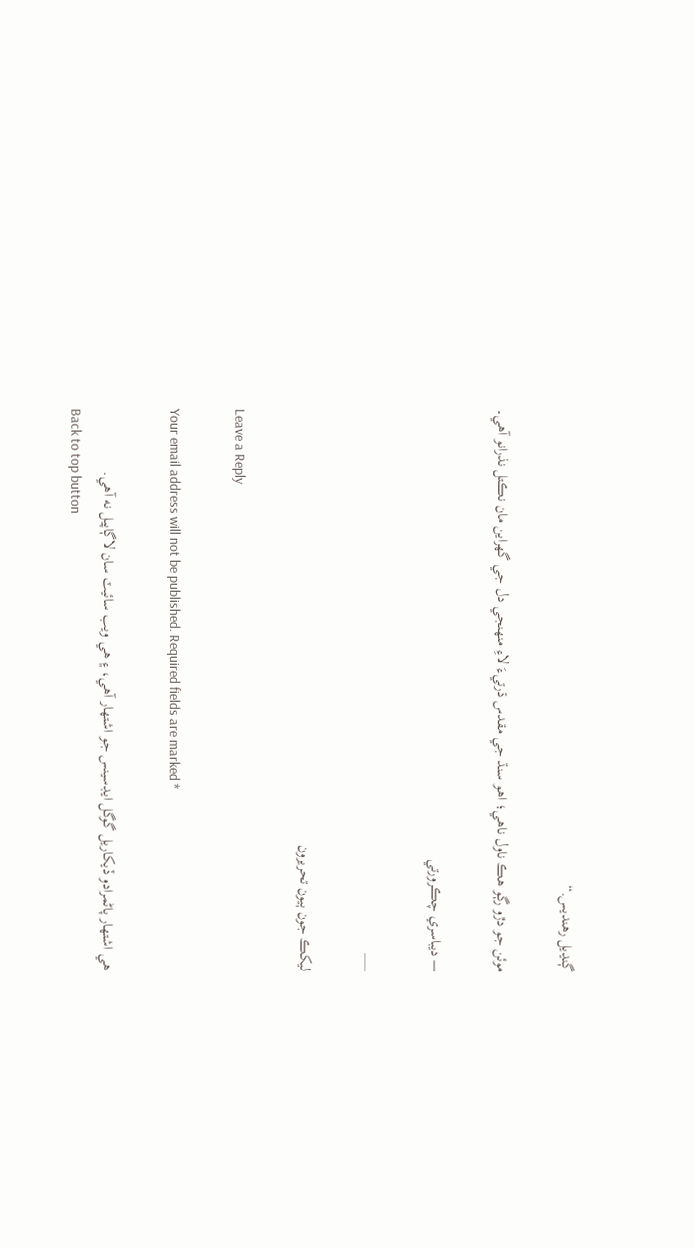ڳنڍيل رهنديس.“

موئن جو دڙو رڳو هڪ ناول ناهي؛ اهو سنڌ جي مقدس ڌرتيءَ لاءِ منهنجي دل جي گهراين مان نڪتل نذرانو آهي۔

— ديباسري چڪرورتي

___

ليکڪ جون ٻيون تحريرون

Leave a Reply

Your email address will not be published. Required fields are marked *

هي اشتهار پاڻمرادو ڏيکاريل گوگل ايڊسينس جو اشتهار آهي، ۽ هي ويب سائيٽ سان لاڳاپيل نه آهي.
Back to top button